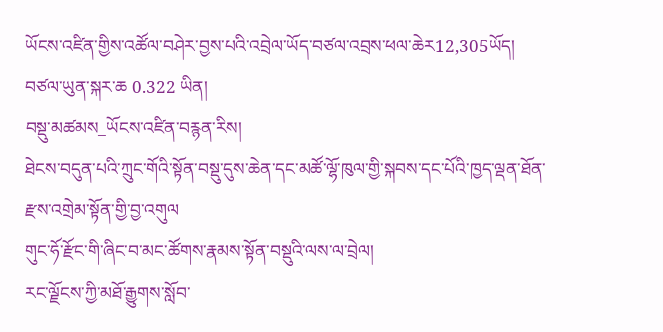ཡོངས་འཛིན་གྱིས་འཚོལ་བཤེར་བྱས་པའི་འབྲེལ་ཡོད་བཙལ་འབྲས་ཕལ་ཆེར12,305ཡོད།  བཙལ་ཡུན་སྐར་ཆ 0.322 ཡིན།
བསྡུ་མཚམས_ཡོངས་འཛིན་བརྙན་རིས།
ཐེངས་བདུན་པའི་ཀྲུང་གོའི་སྟོན་བསྡུ་དུས་ཆེན་དང་མཚོ་ལྷོ་ཁུལ་གྱི་སྐབས་དང་པོའི་ཁྱད་ལྡན་ཐོན་རྫས་འགྲེམ་སྟོན་གྱི་བྱ་འགུལ
གུང་ཧོ་རྫོང་གི་ཞིང་བ་མང་ཚོགས་རྣམས་སྟོན་བསྡུའི་ལས་ལ་བྲེལ།
རང་ལྗོངས་ཀྱི་མཐོ་རྒྱུགས་སློབ་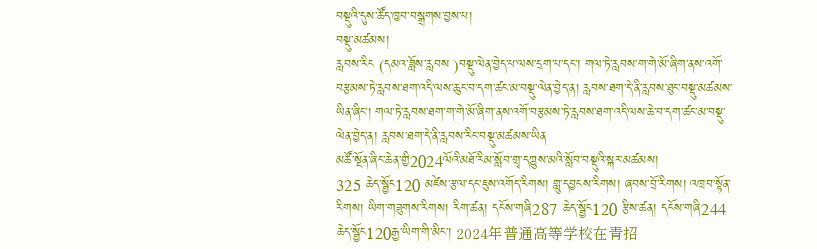བསྡུའི་དུས་ཚོད་ཁྱབ་བསྒྲགས་བྱས་པ།
བསྡུ་མཚམས།
རླབས་རིང (དམའ་ཟློས་རླབས )བསྡུ་ལེན་བྱེད་པ་ལས་དྲག་པ་དང་། གལ་ཏེ་རླབས་ག་གེ་མོ་ཞིག་ནས་འགོ་བརྩམས་ཏེ་རླབས་ཐག་འདི་ལས་ཆུང་བ་དག་ཚང་མ་བསྡུ་ལེན་བྱེད་ན། རླབས་ཐག་དེ་ནི་རླབས་ཐུང་བསྡུ་མཚམས་ཡིན་ཞིང་། གལ་ཏེ་རླབས་ཐག་ག་གེ་མོ་ཞིག་ནས་འགོ་བརྩམས་ཏེ་རླབས་ཐག་འདི་ལས་ཆེ་བ་དག་ཚང་མ་བསྡུ་ལེན་བྱེད་ན། རླབས་ཐག་དེ་ནི་རླབས་རིང་བསྡུ་མཚམས་ཡིན
མཚོ་སྔོན་ཞིང་ཆེན་གྱི2024ལོའི་མཐོ་རིམ་སློབ་གྲྭ་དཀྱུས་མའི་སློབ་བསྡུའི་སྐར་མཚམས།
325 ཆེད་སྦྱོང120 མཛེས་རྩལ་དང་ཇུས་འགོད་རིགས། གླུ་དབྱངས་རིགས། ཞབས་བྲོ་རིགས། འཁྲབ་སྟོན་རིགས། ཡིག་གཟུགས་རིགས། རིག་ཚན། དངོས་གཞི287 ཆེད་སྦྱོང120 རྩིས་ཚན། དངོས་གཞི244 ཆེད་སྦྱོང120རྒྱ་ཡིག་གི་མིང་། 2024年普通高等学校在青招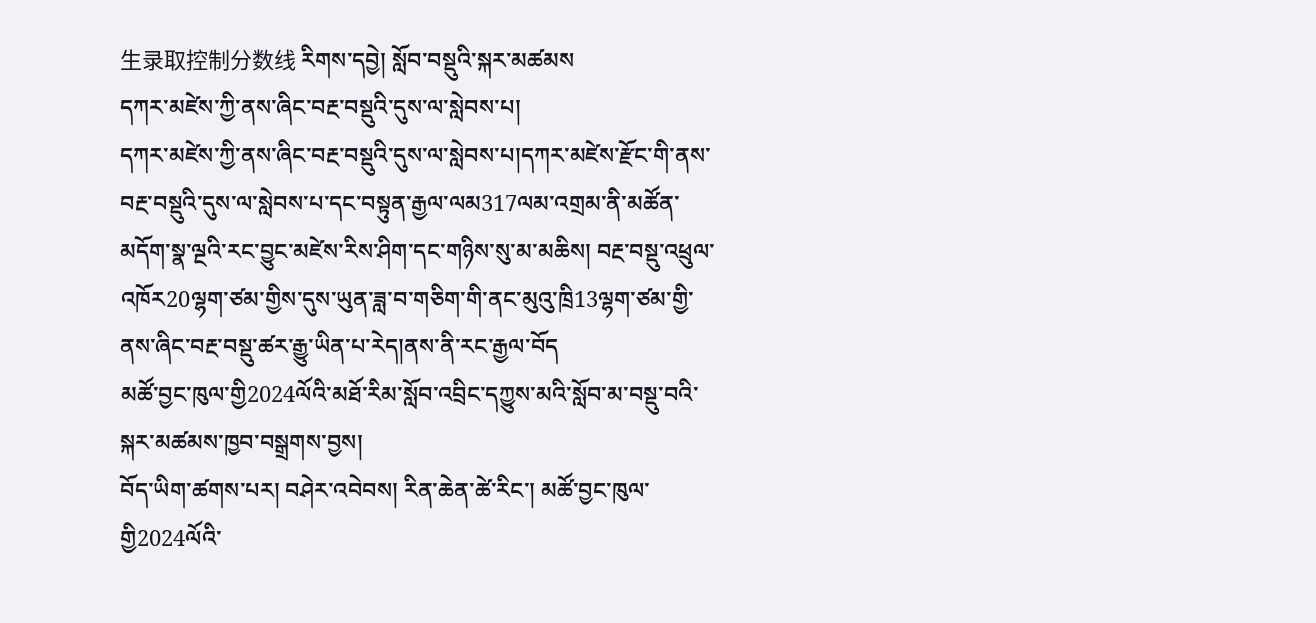生录取控制分数线 རིགས་དབྱེ། སློབ་བསྡུའི་སྐར་མཚམས
དཀར་མཛེས་ཀྱི་ནས་ཞིང་བརྔ་བསྡུའི་དུས་ལ་སླེབས་པ།
དཀར་མཛེས་ཀྱི་ནས་ཞིང་བརྔ་བསྡུའི་དུས་ལ་སླེབས་པ།དཀར་མཛེས་རྫོང་གི་ནས་བརྔ་བསྡུའི་དུས་ལ་སླེབས་པ་དང་བསྟུན་རྒྱལ་ལམ317ལམ་འགྲམ་ནི་མཚོན་མདོག་སྣ་ལྔའི་རང་བྱུང་མཛེས་རིས་ཤིག་དང་གཉིས་སུ་མ་མཆིས། བརྔ་བསྡུ་འཕྲུལ་འཁོར20ལྷག་ཙམ་གྱིས་དུས་ཡུན་ཟླ་བ་གཅིག་གི་ནང་མུའུ་ཁྲི13ལྷག་ཙམ་གྱི་ནས་ཞིང་བརྔ་བསྡུ་ཚར་རྒྱུ་ཡིན་པ་རེད།ནས་ནི་རང་རྒྱལ་བོད
མཚོ་བྱང་ཁུལ་གྱི2024ལོའི་མཐོ་རིམ་སློབ་འབྲིང་དཀྱུས་མའི་སློབ་མ་བསྡུ་བའི་སྐར་མཚམས་ཁྱབ་བསྒྲགས་བྱས།
བོད་ཡིག་ཚགས་པར། བཤེར་འབེབས། རིན་ཆེན་ཚེ་རིང་། མཚོ་བྱང་ཁུལ་གྱི2024ལོའི་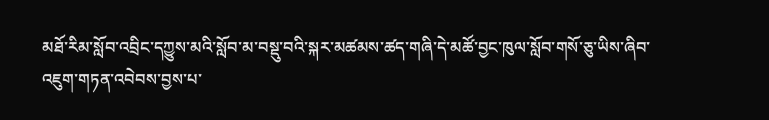མཐོ་རིམ་སློབ་འབྲིང་དཀྱུས་མའི་སློབ་མ་བསྡུ་བའི་སྐར་མཚམས་ཚད་གཞི་དེ་མཚོ་བྱང་ཁུལ་སློབ་གསོ་ཅུ་ཡིས་ཞིབ་འཇུག་གཏན་འབེབས་བྱས་པ་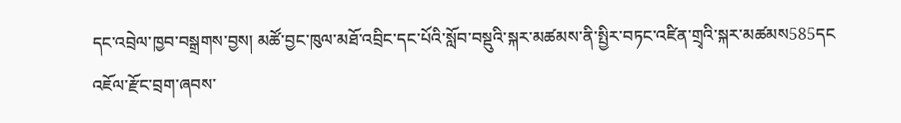དང་འབྲེལ་ཁྱབ་བསྒྲགས་བྱས། མཚོ་བྱང་ཁུལ་མཐོ་འབྲིང་དང་པོའི་སློབ་བསྡུའི་སྐར་མཚམས་ནི་སྤྱིར་བཏང་འཛིན་གྲྭའི་སྐར་མཚམས585དང
འཇོལ་རྫོང་བྲག་ཞབས་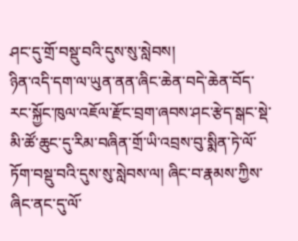ཤང་དུ་གྲོ་བསྡུ་བའི་དུས་སུ་སླེབས།
ཉིན་འདི་དག་ལ་ཡུན་ནན་ཞིང་ཆེན་བདེ་ཆེན་བོད་རང་སྐྱོང་ཁུལ་འཇོལ་རྫོང་བྲག་ཞབས་ཤང་རྩེད་སྒང་སྡེ་མི་ཚོ་ཆུང་དུ་རིམ་བཞིན་གྲོ་ཡི་འབྲས་བུ་སྨིན་ཏེ་ལོ་ཏོག་བསྡུ་བའི་དུས་སུ་སླེབས་ལ། ཞིང་བ་རྣམས་ཀྱིས་ཞིང་ནང་དུ་ལོ་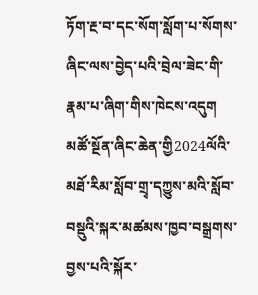ཏོག་རྔ་བ་དང་སོག་སློག་པ་སོགས་ཞིང་ལས་བྱེད་པའི་བྲེལ་ཟེང་གི་རྣམ་པ་ཞིག་གིས་ཁེངས་འདུག
མཚོ་སྔོན་ཞིང་ཆེན་གྱི2024ལོའི་མཐོ་རིམ་སློབ་གྲྭ་དཀྱུས་མའི་སློབ་བསྡུའི་སྐར་མཚམས་ཁྱབ་བསྒྲགས་བྱས་པའི་སྐོར་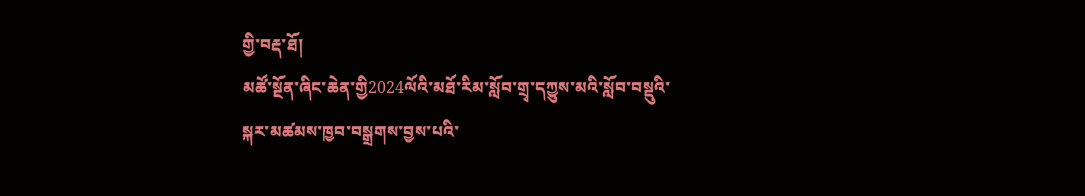གྱི་བརྡ་ཐོ།
མཚོ་སྔོན་ཞིང་ཆེན་གྱི2024ལོའི་མཐོ་རིམ་སློབ་གྲྭ་དཀྱུས་མའི་སློབ་བསྡུའི་སྐར་མཚམས་ཁྱབ་བསྒྲགས་བྱས་པའི་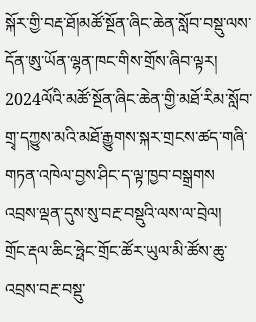སྐོར་གྱི་བརྡ་ཐོ།མཚོ་སྔོན་ཞིང་ཆེན་སློབ་བསྡུ་ལས་དོན་ཨུ་ཡོན་ལྷན་ཁང་གིས་གྲོས་ཞིབ་ལྟར། 2024ལོའི་མཚོ་སྔོན་ཞིང་ཆེན་གྱི་མཐོ་རིམ་སློབ་གྲྭ་དཀྱུས་མའི་མཐོ་རྒྱུགས་སྐར་གྲངས་ཚད་གཞི་གཏན་འཁེལ་བྱས་ཤིང་ད་ལྟ་ཁྱབ་བསྒྲགས
འབྲས་ལྡན་དུས་སུ་བརྔ་བསྡུའི་ལས་ལ་བྲེལ།
གྲོང་རྡལ་ཆིང་ཧྥེང་གྲོང་ཚོར་ཡུལ་མི་ཚོས་ཆུ་འབྲས་བརྔ་བསྡུ་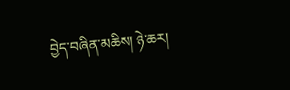བྱེད་བཞིན་མཆིས། ཉེ་ཆར།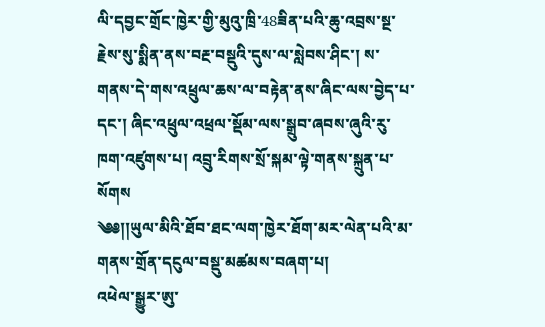ལི་དབྱང་གྲོང་ཁྱེར་གྱི་མུའུ་ཁྲི་48ཟིན་པའི་ཆུ་འབྲས་སྔ་རྗེས་སུ་སྨིན་ནས་བརྔ་བསྡུའི་དུས་ལ་སླེབས་ཤིང་། ས་གནས་དེ་གས་འཕྲུལ་ཆས་ལ་བརྟེན་ནས་ཞིང་ལས་བྱེད་པ་དང་། ཞིང་འཕྲུལ་འཕྲལ་སྡོམ་ལས་སྒྲུབ་ཞབས་ཞུའི་རུ་ཁག་འཛུགས་པ། འབྲུ་རིགས་སྲོ་སྐམ་ལྟེ་གནས་སྐྲུན་པ་སོགས
༄༅།།ཡུལ་མིའི་ཐོབ་ཐང་ལག་ཁྱེར་ཐོག་མར་ལེན་པའི་མ་གནས་གྲོན་དངུལ་བསྡུ་མཚམས་བཞག་པ།
འཕེལ་སྒྱུར་ཨུ་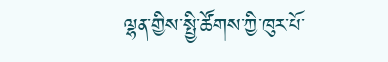ལྷན་གྱིས་སྤྱི་ཚོགས་ཀྱི་ཁུར་པོ་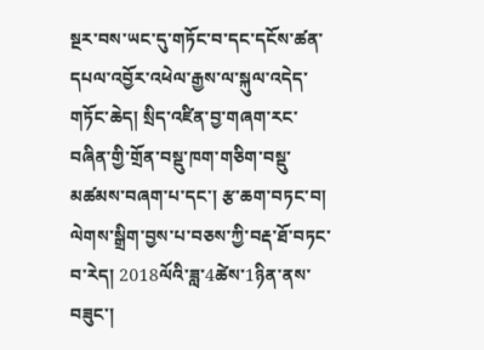སྔར་བས་ཡང་དུ་གཏོང་བ་དང་དངོས་ཚན་དཔལ་འབྱོར་འཕེལ་རྒྱས་ལ་སྐུལ་འདེད་གཏོང་ཆེད། སྲིད་འཛིན་བྱ་གཞག་རང་བཞིན་གྱི་གྲོན་བསྡུ་ཁག་གཅིག་བསྡུ་མཚམས་བཞག་པ་དང་། རྩ་ཆག་བཏང་བ། ལེགས་སྒྲིག་བྱས་པ་བཅས་ཀྱི་བརྡ་ཐོ་བཏང་བ་རེད། 2018ལོའི་ཟླ་4ཚེས་1ཉིན་ནས་བཟུང་།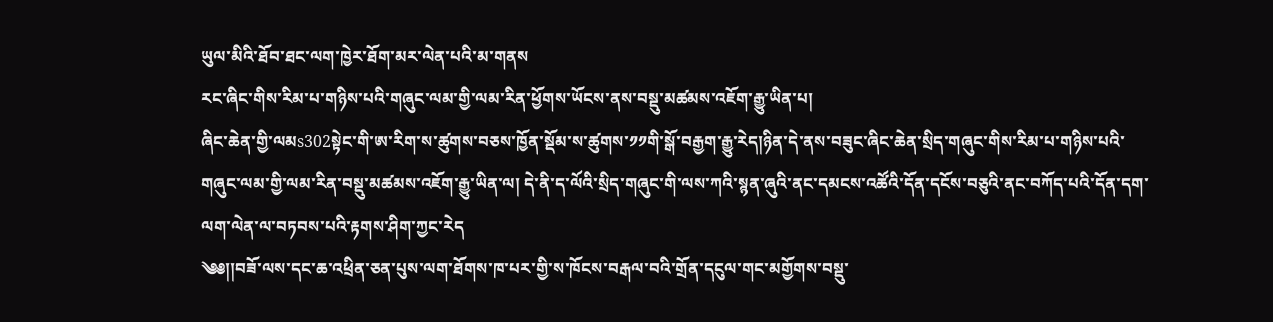ཡུལ་མིའི་ཐོབ་ཐང་ལག་ཁྱེར་ཐོག་མར་ལེན་པའི་མ་གནས
རང་ཞིང་གིས་རིམ་པ་གཉིས་པའི་གཞུང་ལམ་གྱི་ལམ་རིན་ཕྱོགས་ཡོངས་ནས་བསྡུ་མཚམས་འཇོག་རྒྱུ་ཡིན་པ།
ཞིང་ཆེན་གྱི་ལམs302སྟེང་གི་ཨ་རིག་ས་ཚུགས་བཅས་ཁྱོན་སྡོམ་ས་ཚུགས་༡༡གི་སྒོ་བརྒྱག་རྒྱུ་རེད།ཉིན་དེ་ནས་བཟུང་ཞིང་ཆེན་སྲིད་གཞུང་གིས་རིམ་པ་གཉིས་པའི་གཞུང་ལམ་གྱི་ལམ་རིན་བསྡུ་མཚམས་འཇོག་རྒྱུ་ཡིན་ལ། དེ་ནི་ད་ལོའི་སྲིད་གཞུང་གི་ལས་ཀའི་སྙན་ཞུའི་ནང་དམངས་འཚོའི་དོན་དངོས་བཅུའི་ནང་བཀོད་པའི་དོན་དག་ལག་ལེན་ལ་བཏབས་པའི་རྟགས་ཤིག་ཀྱང་རེད
༄༅།།བཟོ་ལས་དང་ཆ་འཕྲིན་ཅན་པུས་ལག་ཐོགས་ཁ་པར་གྱི་ས་ཁོངས་བརྒལ་བའི་གྲོན་དངུལ་གང་མགྱོགས་བསྡུ་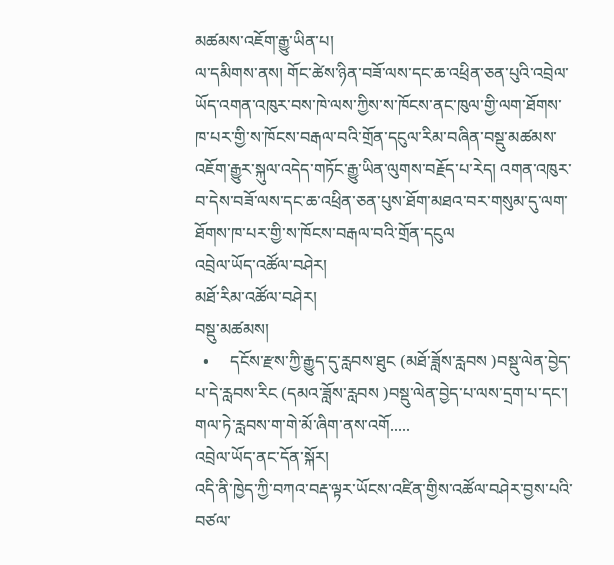མཚམས་འཇོག་རྒྱུ་ཡིན་པ།
ལ་དམིགས་ནས། གོང་ཚེས་ཉིན་བཟོ་ལས་དང་ཆ་འཕྲིན་ཅན་པུའི་འབྲེལ་ཡོད་འགན་འཁུར་བས་ཁེ་ལས་ཀྱིས་ས་ཁོངས་ནང་ཁུལ་གྱི་ལག་ཐོགས་ཁ་པར་གྱི་ས་ཁོངས་བརྒལ་བའི་གྲོན་དངུལ་རིམ་བཞིན་བསྡུ་མཚམས་འཇོག་རྒྱུར་སྐུལ་འདེད་གཏོང་རྒྱུ་ཡིན་ལུགས་བརྗོད་པ་རེད། འགན་འཁུར་བ་དེས་བཟོ་ལས་དང་ཆ་འཕྲིན་ཅན་པུས་ཐོག་མཐའ་བར་གསུམ་དུ་ལག་ཐོགས་ཁ་པར་གྱི་ས་ཁོངས་བརྒལ་བའི་གྲོན་དངུལ
འབྲེལ་ཡོད་འཚོལ་བཤེར།
མཐོ་རིམ་འཚོལ་བཤེར།
བསྡུ་མཚམས།
  •     དངོས་རྫས་ཀྱི་རྒྱུད་དུ་རླབས་ཐུང (མཐོ་ཟློས་རླབས )བསྡུ་ལེན་བྱེད་པ་དེ་རླབས་རིང (དམའ་ཟློས་རླབས )བསྡུ་ལེན་བྱེད་པ་ལས་དྲག་པ་དང་། གལ་ཏེ་རླབས་ག་གེ་མོ་ཞིག་ནས་འགོ.....
འབྲེལ་ཡོད་ནང་དོན་སྐོར།
འདི་ནི་ཁྱེད་ཀྱི་བཀའ་བརྡ་ལྟར་ཡོངས་འཛིན་གྱིས་འཚོལ་བཤེར་བྱས་པའི་བཙལ་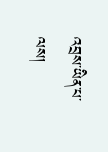འབྲས་ཡིན་པ་ལས།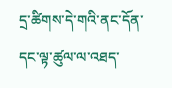དྲ་ཚིགས་དེ་གའི་ནང་དོན་དང་ལྟ་ཚུལ་ལ་འཐད་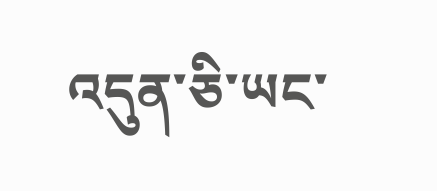འདུན་ཅི་ཡང་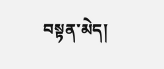བསྟན་མེད།